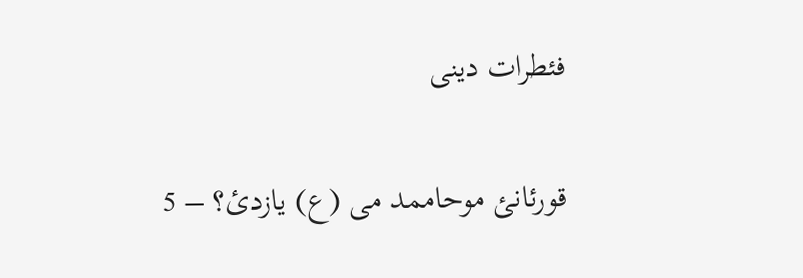فئطرات دینی

قورئانئ موحاممد می (ع) یازدئ؟ – 5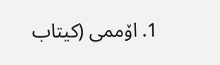1. اۆممی (کیتاب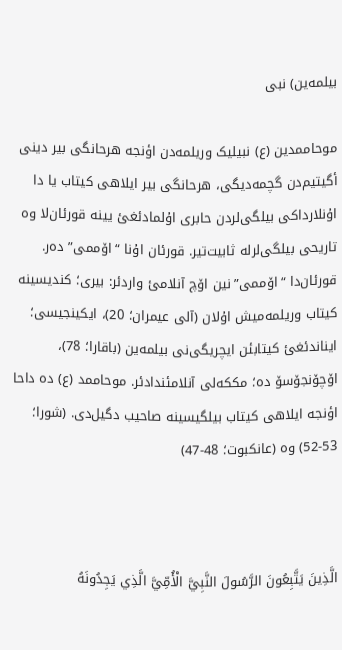بیلمەین) نبی

موحاممدین (ع) نبیلیک وریلمەدن اؤنجە هرحانگی بیر دینی أگیتیم‌دن گچمەدیگی، هرحانگی بیر ایلاهی کیتاب یا دا اۇنلارداکی بیلگی‌لردن حابری اۇلمادئغئ یینە قورئان‌لا وە تاریحی بیلگی‌لرلە ثابیت‌تیر. قورئان اۇنا “اۆممی” دەر. قورئان‌دا “اۆممی”نین اۆچ آنلامئ واردئر: بیری؛ کندیسینە کیتاب وریلمەمیش اۇلان (آلی عیمران؛ 20)، ایکینجیسی؛ ایناندئغئ کیتابئن ایچریگی‌نی بیلمەین (باقارا؛ 78)، اۆچۆنجۆسۆ دە؛ مککەلی آنلامئندادئر. موحاممد (ع) دە داحا اؤنجە ایلاهی کیتاب بیلگیسینە صاحیب دگیل‌دی. (شورا؛ 53-52) وە (عانکبوت؛ 48-47)



الَّذِينَ يَتَّبِعُونَ الرَّسُولَ النَّبِيَّ الْأُمِّيَّ الَّذِي يَجِدُونَهُ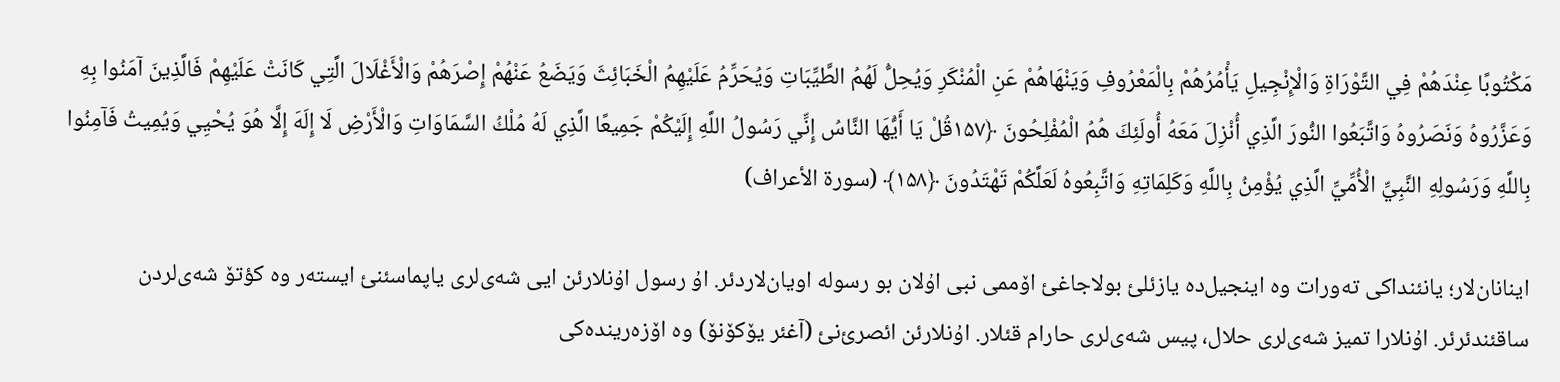مَكْتُوبًا عِنْدَهُمْ فِي التَّوْرَاةِ وَالْإِنْجِيلِ يَأْمُرُهُمْ بِالْمَعْرُوفِ وَيَنْهَاهُمْ عَنِ الْمُنْكَرِ وَيُحِلُّ لَهُمُ الطَّيِّبَاتِ وَيُحَرِّمُ عَلَيْهِمُ الْخَبَائِثَ وَيَضَعُ عَنْهُمْ إِصْرَهُمْ وَالْأَغْلَالَ الَّتِي كَانَتْ عَلَيْهِمْ فَالَّذِينَ آمَنُوا بِهِ وَعَزَّرُوهُ وَنَصَرُوهُ وَاتَّبَعُوا النُّورَ الَّذِي أُنْزِلَ مَعَهُ أُولَئِكَ هُمُ الْمُفْلِحُونَ ﴿۱۵۷قُلْ يَا أَيُّهَا النَّاسُ إِنِّي رَسُولُ اللَّهِ إِلَيْكُمْ جَمِيعًا الَّذِي لَهُ مُلْكُ السَّمَاوَاتِ وَالْأَرْضِ لَا إِلَهَ إِلَّا هُوَ يُحْيِي وَيُمِيتُ فَآمِنُوا بِاللَّهِ وَرَسُولِهِ النَّبِيِّ الْأُمِّيِّ الَّذِي يُؤْمِنُ بِاللَّهِ وَكَلِمَاتِهِ وَاتَّبِعُوهُ لَعَلَّكُمْ تَهْتَدُونَ ﴿۱۵۸﴾ (سورة الأعراف)

اینانان‌لار؛ یانئنداکی تەورات وە اینجیل‌دە یازئلئ بولاجاغئ اۆممی نبی اۇلان بو رسولە اویان‌لاردئر. اۇ رسول اۇنلارئن ایی شەی‌لری یاپماسئنئ ایستەر وە کؤتۆ شەی‌لردن ساقئندئرئر. اۇنلارا تمیز شەی‌لری حلال، پیس شەی‌لری حارام قئلار. اۇنلارئن ائصرئ‌نئ (آغئر یۆکۆنۆ) وە اۆزەریندەکی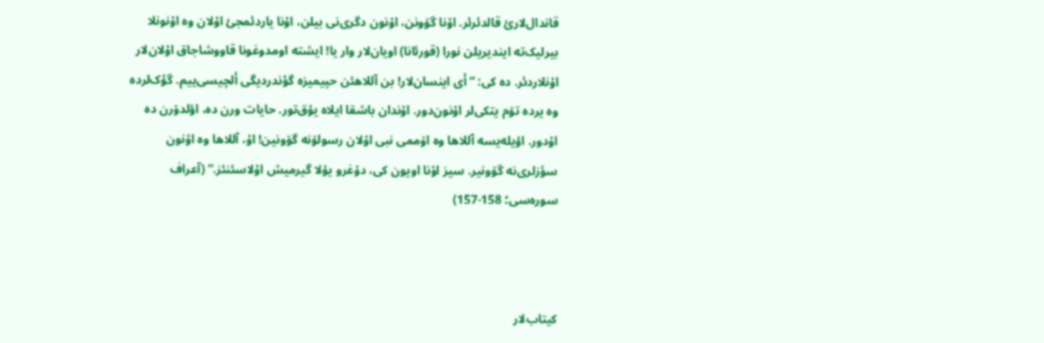قاندال‌لارئ قالدئرئر. اۇنا گۆونن، اۇنون دگری‌نی بیلن، اۇنا یاردئمجئ اۇلان وە اۇنونلا بیرلیک‌تە ایندیریلن نورا (قورئانا) اویان‌لار وار یا! ایشتە اومدوغونا قاووشاجاق اۇلان‌لار اۇنلاردئر. دە کی: “أی اینسان‌لار! بن آللاهئن حپیمیزە گؤندردیگی ألچیسی‌ییم. گؤک‌لردە وە یردە تۆم یتکی‌لر اۇنون‌دور. اۇندان باشقا ایلاە یۇق‌تور. حایات ورن دە، اؤلدۆرن دە اۇدور. اؤیلەیسە آللاها وە اۆممی نبی اۇلان رسولۆنە گۆونین! اۇ، آللاها وە اۇنون سؤزلری‌نە گۆونیر. سیز اۇنا اویون کی، دۇغرو یۇلا گیرمیش اۇلاسئنئز.” (آعراف سورەسی؛ 158-157)



کیتاب‌لار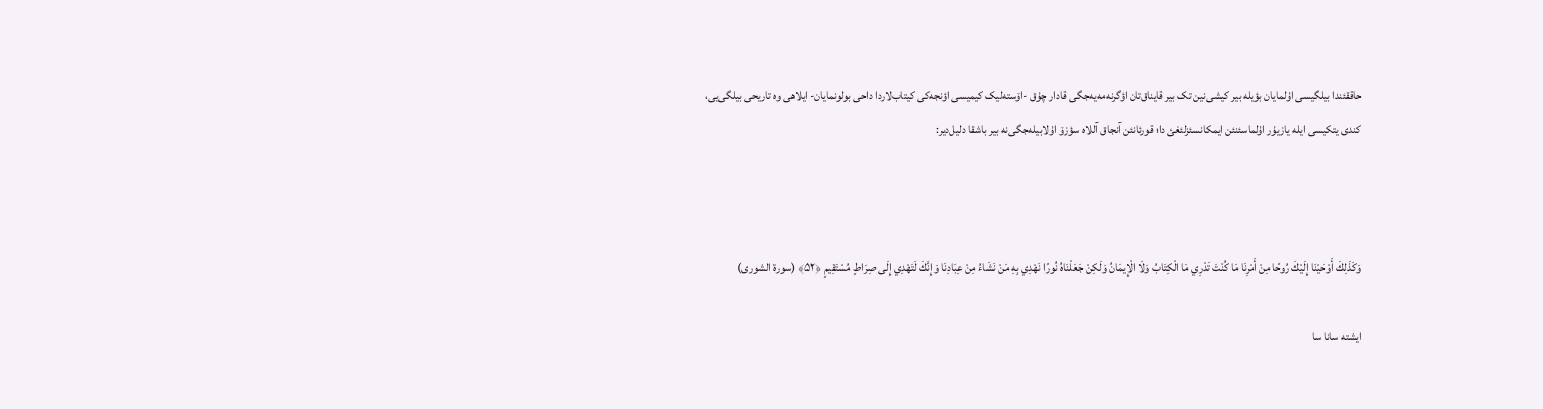حاققئندا بیلگیسی اۇلمایان بؤیلە بیر کیشی‌نین تک بیر قایناق‌تان اؤگرنەمەیەجگی قادار چۇق -اۆستەلیک کیمیسی اؤنجەکی کیتاب‌لاردا داحی بولونمایان- ایلاهی وە تاریحی بیلگی‌یی، کندی یتکیسی ایلە یازیۇر اۇلماسئنئن ایمکانسئزلئغئ دا؛ قورئانئن آنجاق آللاە سؤزۆ اۇلابیلەجگی‌نە بیر باشقا دلیل‌دیر:



وَكَذَلِكَ أَوْحَيْنَا إِلَيْكَ رُوحًا مِنْ أَمْرِنَا مَا كُنْتَ تَدْرِي مَا الْكِتَابُ وَلَا الْإِيمَانُ وَلَكِنْ جَعَلْنَاهُ نُورًا نَهْدِي بِهِ مَنْ نَشَاءُ مِنْ عِبَادِنَا وَإِنَّكَ لَتَهْدِي إِلَى صِرَاطٍ مُسْتَقِيمٍ ﴿۵۲﴾ (سورة الشوری)

ایشتە سانا سا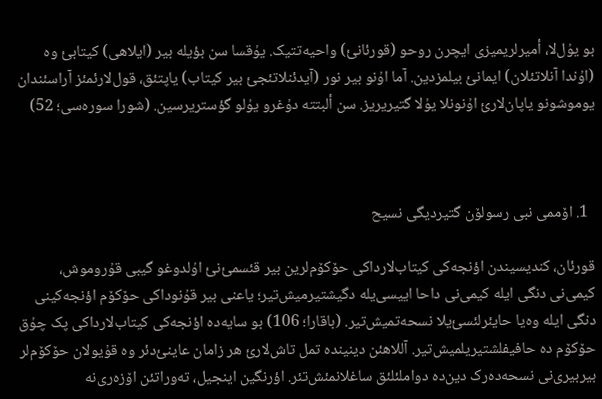بو یۇل‌لا، أمیرلریمیزی ایچرن روحو (قورئانئ) واحیەتتیک. یۇقسا سن بؤیلە بیر (ایلاهی) کیتابئ وە (اۇندا آنلاتئلان) ایمانئ بیلمزدین. آما اۇنو بیر نور (آیدئنلاتئجئ بیر کیتاب) یاپتئق، قول‌لارئمئز آراسئندان یوموشونو یاپان‌لارئ اۇنونلا یۇلا گتیریریز. سن ألبتتە دۇغرو یۇلو گؤستریرسین. (شورا سورەسی؛ 52)



  1. اۆممی نبی رسولۆن گتیردیگی نسیح

قورئان، کندیسیندن اؤنجەکی کیتاب‌لارداکی حۆکۆم‌لرین بیر قئسمئ‌نئ اۇلدوغو گیبی قۇروموش، کیمی‌نی دنگی ایلە کیمی‌نی داحا اییسی‌یلە دگیشتیرمیش‌تیر؛ یاعنی بیر قۇنوداکی حۆکۆم اؤنجەکینی دنگی ایلە وەیا حایئرلئسئ‌یلا نسحەتمیش‌تیر. (باقارا؛ 106) بو سایەدە اؤنجەکی کیتاب‌لارداکی پک چۇق حۆکۆم دە حافیفلشتیریلمیش‌تیر. آللاهئن دینیندە تمل تاش‌لارئ هر زامان عاینئ‌دئر وە قۇیولان حۆکۆم‌لر بیربیری‌نی نسحەدەرک دین‌دە دواملئلئق ساغلانمئش‌تئر. اؤرنگین اینجیل، تەوراتئن اۆزەری‌نە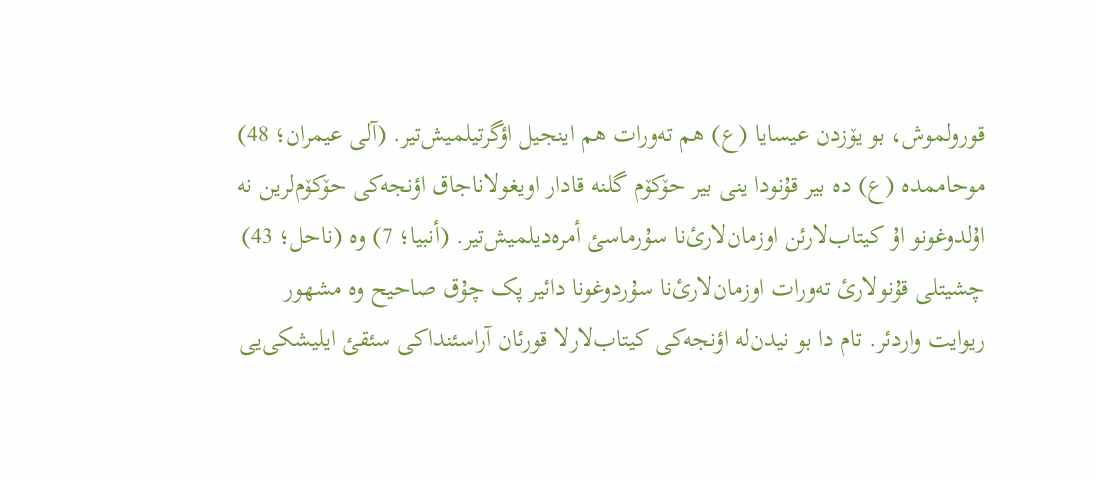قورولموش، بو یۆزدن عیسایا (ع) هم تەورات هم اینجیل اؤگرتیلمیش‌تیر. (آلی عیمران؛ 48) موحاممدە (ع) دە بیر قۇنودا ینی بیر حۆکۆم گلنە قادار اویغولاناجاق اؤنجەکی حۆکۆم‌لرین نە اۇلدوغونو اۇ کیتاب‌لارئن اوزمان‌لارئ‌نا سۇرماسئ أمرەدیلمیش‌تیر. (أنبیا؛ 7) وە (ناحل؛ 43) چشیتلی قۇنولارئ تەورات اوزمان‌لارئ‌نا سۇردوغونا دائیر پک چۇق صاحیح وە مشهور ریوایت واردئر. تام دا بو نیدن‌لە اؤنجەکی کیتاب‌لارلا قورئان آراسئنداکی سئقئ ایلیشکی‌یی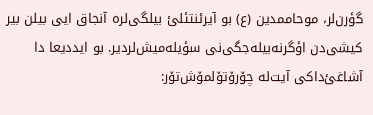گؤرن‌لر، موحاممدین (ع) بو آیرئنتئلئ بیلگی‌لرە آنجاق ایی بیلن بیر کیشی‌دن اؤگرنەبیلەجگی‌نی سؤیلەمیش‌لردیر. بو ایددیعا دا آشاغئ‌داکی آیت‌لە چۆرۆتۆلمۆش‌تۆر: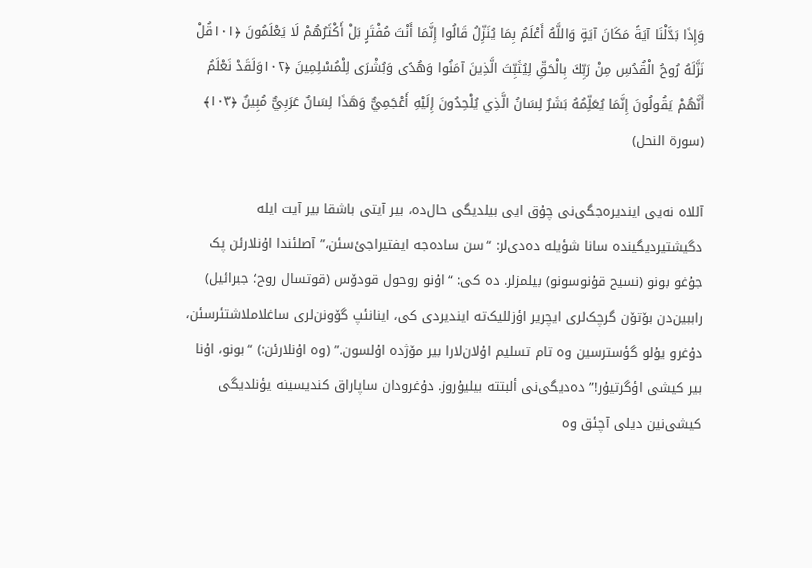وَإِذَا بَدَّلْنَا آيَةً مَكَانَ آيَةٍ وَاللَّهُ أَعْلَمُ بِمَا يُنَزِّلُ قَالُوا إِنَّمَا أَنْتَ مُفْتَرٍ بَلْ أَكْثَرُهُمْ لَا يَعْلَمُونَ ﴿۱۰۱قُلْ نَزَّلَهُ رُوحُ الْقُدُسِ مِنْ رَبِّكَ بِالْحَقِّ لِيُثَبِّتَ الَّذِينَ آمَنُوا وَهُدًى وَبُشْرَى لِلْمُسْلِمِينَ ﴿۱۰۲وَلَقَدْ نَعْلَمُ أَنَّهُمْ يَقُولُونَ إِنَّمَا يُعَلِّمُهُ بَشَرٌ لِسَانُ الَّذِي يُلْحِدُونَ إِلَيْهِ أَعْجَمِيٌّ وَهَذَا لِسَانٌ عَرَبِيٌّ مُبِينٌ ﴿۱۰۳﴾ (سورة النحل)

آللاە نەیی ایندیرەجگی‌نی چۇق ایی بیلدیگی حال‌دە، بیر آیتی باشقا بیر آیت ایلە دگیشتیردیگیندە سانا شؤیلە دەدی‌لر: “سن سادەجە ایفتیراجئ‌سئن،” آصلئندا اۇنلارئن پک جۇغو بونو (نسیح قۇنوسونو) بیلمزلر. دە کی: “اۇنو روحول قودۆس (قوتسال روح؛ جبرائیل) راببین‌دن بۆتۆن گرچک‌لری ایچریر اؤزللیک‌تە ایندیردی کی، اینانئپ گۆونن‌لری ساغلاملاشتئرسئن، دۇغرو یۇلو گؤسترسین وە تام تسلیم اۇلان‌لارا بیر مۆژدە اۇلسون.” (وە اۇنلارئن:) “بونو، اۇنا بیر کیشی اؤگرتیۇر!” دەدیگی‌نی ألبتتە بیلیۇروز. دۇغرودان ساپاراق کندیسینە یؤنلدیگی کیشی‌نین دیلی آچئق وە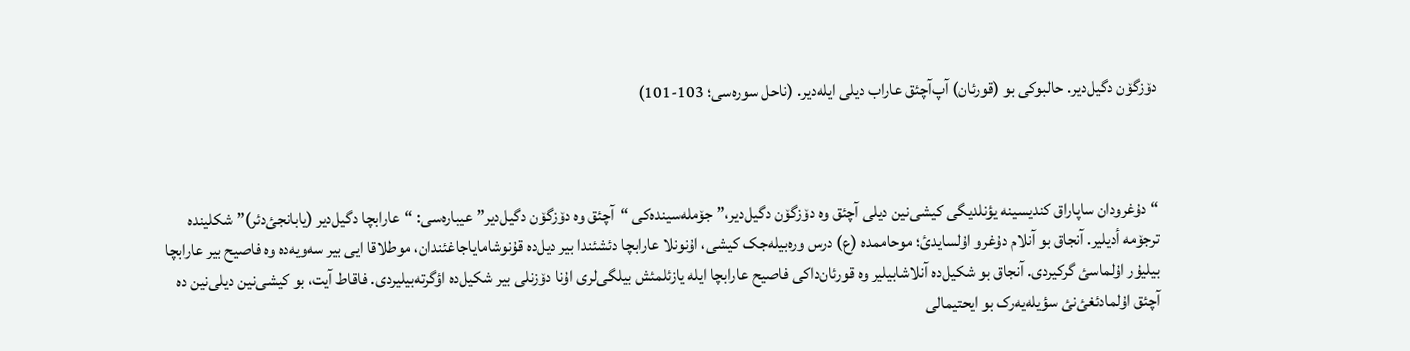دۆزگۆن دگیل‌دیر. حالبوکی بو (قورئان) آپ‌آچئق عاراب دیلی ایلەدیر. (ناحل سورەسی؛ 103-101)



“دۇغرودان ساپاراق کندیسینە یؤنلدیگی کیشی‌نین دیلی آچئق وە دۆزگۆن دگیل‌دیر،” جۆملەسیندەکی “آچئق وە دۆزگۆن دگیل‌دیر” عیبارەسی: “عارابچا دگیل‌دیر (یابانجئ‌دئر)” شکلیندە ترجۆمە أدیلیر. آنجاق بو آنلام دۇغرو اۇلسایدئ؛ موحاممدە (ع) درس ورەبیلەجک کیشی، اۇنونلا عارابچا دئشئندا بیر دیل‌دە قۇنوشامایاجاغئندان، موطلاقا ایی بیر سەویەدە وە فاصیح بیر عارابچا بیلیۇر اۇلماسئ گرکیردی. آنجاق بو شکیل‌دە آنلاشابیلیر وە قورئان‌داکی فاصیح عارابچا ایلە یازئلمئش بیلگی‌لری اۇنا دۆزنلی بیر شکیل‌دە اؤگرتەبیلیردی. فاقاط آیت، بو کیشی‌نین دیلی‌نین دە آچئق اۇلمادئغئ‌نئ سؤیلەیەرک بو ایحتیمالی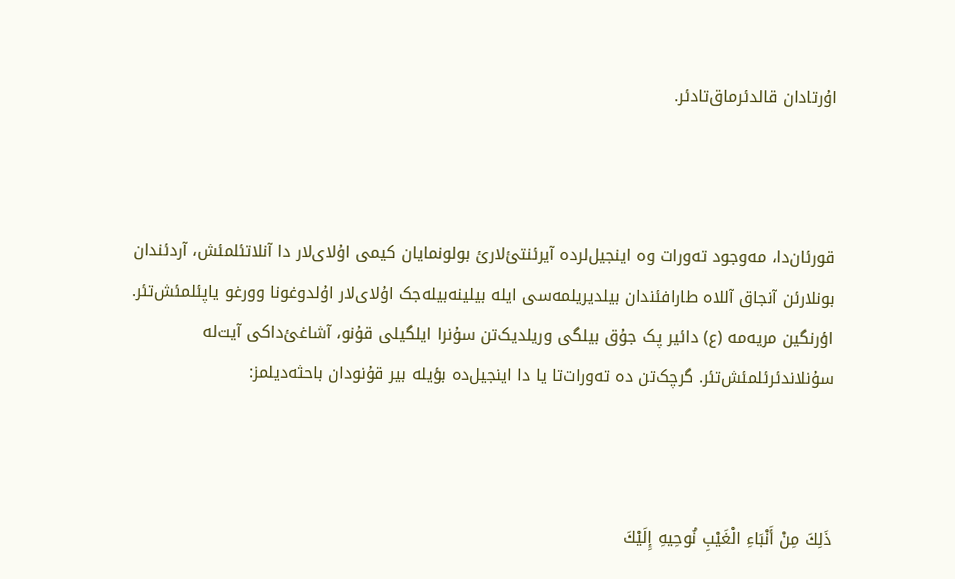اۇرتادان قالدئرماق‌تادئر.



قورئان‌دا، مەوجود تەورات وە اینجیل‌لردە آیرئنتئ‌لارئ بولونمایان کیمی اۇلای‌لار دا آنلاتئلمئش، آردئندان بونلارئن آنجاق آللاە طارافئندان بیلدیریلمەسی ایلە بیلینەبیلەجک اۇلای‌لار اۇلدوغونا وورغو یاپئلمئش‌تئر. اؤرنگین مریەمە (ع) دائیر پک جۇق بیلگی وریلدیک‌تن سۇنرا ایلگیلی قۇنو، آشاغئ‌داکی آیت‌لە سۇنلاندئرئلمئش‌تئر. گرچک‌تن دە تەورات‌تا یا دا اینجیل‌دە بؤیلە بیر قۇنودان باحثەدیلمز:



ذَلِكَ مِنْ أَنْبَاءِ الْغَيْبِ نُوحِيهِ إِلَيْكَ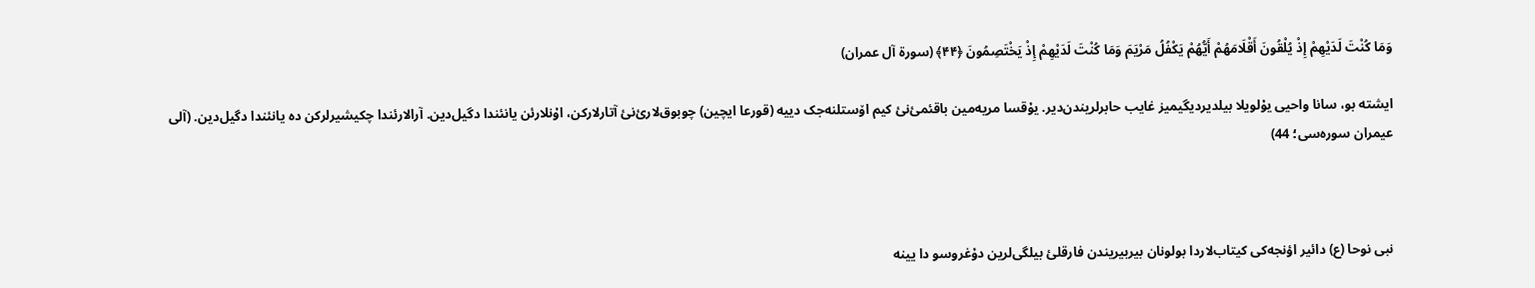وَمَا كُنْتَ لَدَيْهِمْ إِذْ يُلْقُونَ أَقْلَامَهُمْ أَيُّهُمْ يَكْفُلُ مَرْيَمَ وَمَا كُنْتَ لَدَيْهِمْ إِذْ يَخْتَصِمُونَ ﴿۴۴﴾ (سورة آل عمران)

ایشتە بو، سانا واحیی یۇلویلا بیلدیردیگیمیز غایب حابرلریندن‌دیر. یۇقسا مریەمین باقئمئ‌نئ کیم اۆستلنەجک دییە (قورعا ایچین) چوبوق‌لارئ‌نئ آتارلارکن، اۇنلارئن یانئندا دگیل‌دین. آرالارئندا چکیشیرلرکن دە یانئندا دگیل‌دین. (آلی عیمران سورەسی؛ 44)



نبی نوحا (ع) دائیر اؤنجەکی کیتاب‌لاردا بولونان بیربیریندن فارقلئ بیلگی‌لرین دۇغروسو دا یینە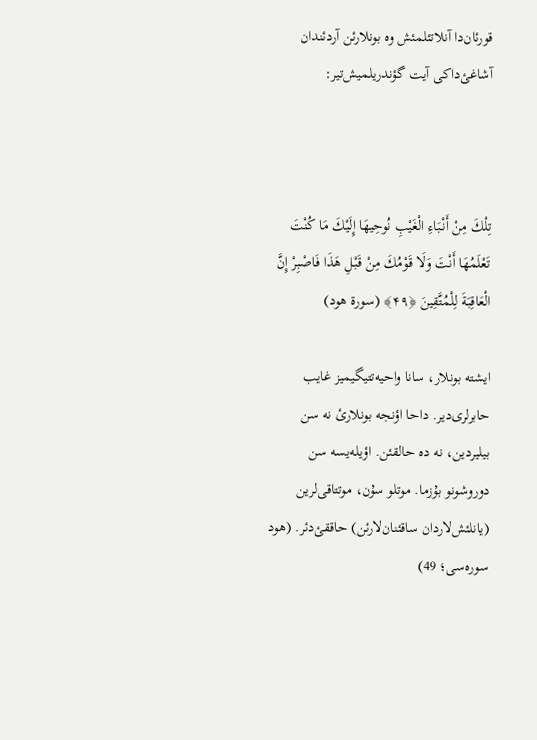قورئان‌دا آنلاتئلمئش وە بونلارئن آردئندان آشاغئ‌داکی آیت گؤندریلمیش‌تیر:



تِلْكَ مِنْ أَنْبَاءِ الْغَيْبِ نُوحِيهَا إِلَيْكَ مَا كُنْتَ تَعْلَمُهَا أَنْتَ وَلَا قَوْمُكَ مِنْ قَبْلِ هَذَا فَاصْبِرْ إِنَّ الْعَاقِبَةَ لِلْمُتَّقِينَ ﴿۴۹﴾ (سورة هود)

ایشتە بونلار، سانا واحیەتتیگیمیز غایب حابرلری‌دیر. داحا اؤنجە بونلارئ نە سن بیلیردین، نە دە حالقئن. اؤیلەیسە سن دوروشونو بۇزما. موتلو سۇن، موتتاقی‌لرین (یانلئش‌لاردان ساقئنان‌لارئن) حاققئ‌دئر. (هود سورەسی؛ 49)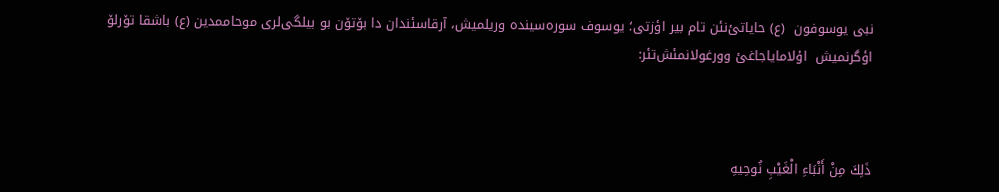نبی یوسوفون  (ع) حایاتئ‌نئن تام بیر اؤزتی؛ یوسوف سورەسیندە وریلمیش، آرقاسئندان دا بۆتۆن بو بیلگی‌لری موحاممدین (ع) باشقا تۆرلۆ اؤگرنمیش  اۇلامایاجاغئ وورغولانمئش‌تئر:



ذَلِكَ مِنْ أَنْبَاءِ الْغَيْبِ نُوحِيهِ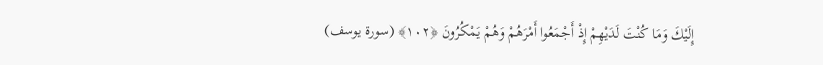إِلَيْكَ وَمَا كُنْتَ لَدَيْهِمْ إِذْ أَجْمَعُوا أَمْرَهُمْ وَهُمْ يَمْكُرُونَ ﴿۱۰۲﴾ (سورة یوسف)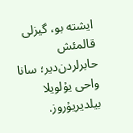ایشتە بو، گیزلی قالمئش حابرلردن‌دیر؛ سانا واحی یۇلویلا بیلدیریۇروز.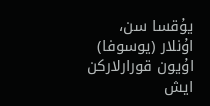یۇقسا سن، اۇنلار (یوسوفا) اۇیون قورارلارکن ایش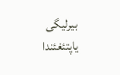بیرلیگی یاپتئغئندا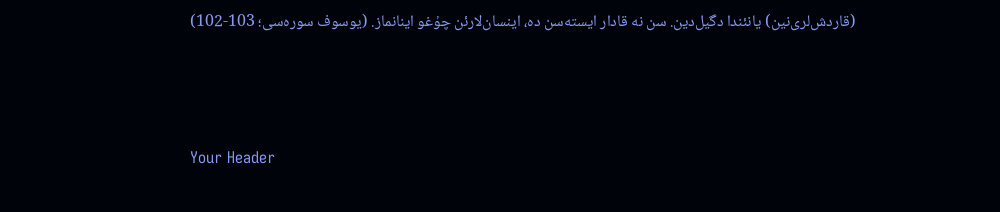(قاردش‌لری‌نین) یانئندا دگیل‌دین. سن نە قادار ایستەسن دە، اینسان‌لارئن چۇغو اینانماز. (یوسوف سورەسی؛ 103-102)



Your Header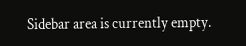Sidebar area is currently empty.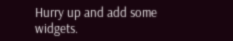Hurry up and add some widgets.